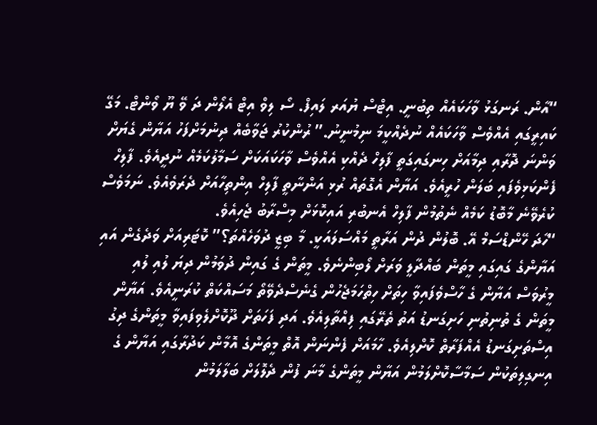“އާން. ރަނގަޅު ވާހަކައެއް ތިބުނީ. އިޓްސް ޔުއަރ ލައިފް. ސޯ ލިވް އިޓް އެލޯން ދަ ވޭ ޔޫ ވޯންޓް. މަގޭ ކައިރީގައި އެއްވެސް ވާހަކައެއް ނުދެއްކީމަ ނިމުނީނު.” ރުންކުރު ޖަވާބެއް ދިނުމަށްފަހު އަޔާން ގެޔަށް ވަންނަ ދޮރާއި ދިމާއަށް ހިނގައިގަތީ ފާލިހް ދެއްކި އެއްވެސް ވާހަކައަކަށް ސަމާލުކަމެއް ނުދީއެވެ. ފާލިހް ފެންކަޅިވެފައި ބަލަން ހުރީއެވެ. އަޔާން އެގޮތައް ރުޅި އަންނާތީ ފާލިހް އިންތިހާއަށް ދެރަވެއެވެ. ނަމަވެސް ކުރެވޭނެ މާބޮޑު ކަމެއް ނެތުމުން ފާލިހް އެނބުރި އައިކޮޅަށް މިސްރާބު ޖެހިއެވެ.
“ހާދަ ހޭންޑްސަމް އޭ. ބޮލުން ދުން އަރާތީ މައްސަލައަކީ. މާ ބިޒީ ދުވަހެއްތަ؟” ކޮޓަރިއަށް ވަދެގެން އައި އަޔާންގެ ގައިގައި މީތަން ބައްދާލީ ވަރަށް ލޯބިންނެވެ. މީތަން ގެ ގައިން ދުވަމުން ދިޔަ ލުއި ލުއި މީރުވަސް އަޔާން ގެ ހާސްވެފައިވާ ހިތަށް ހިތްހަމަޖެހުން ގެނެސްދެވޭތޯ މަސައްކަތް ކުރަނީއެވެ. އަޔާން މީތަން ގެ ތުނިތުނި ހަށިގަނޑު އަތު ތެރޭގައި ފިއްތާލިއެވެ. އަދި ފަހަތަށް ދޫކޮށްލެވިފައިވާ މީތަންގެ ދިގު އިސްތަށިގަނޑު އެއްފަރާތް ކޮށްލިއެވެ. ހާމައަށް ފެންނަން އޮތް މީތަންގެ އޮމާން ކަދުރާގައި އަޔާން ގެ އިނގިލިތަކުން ސަމާސާކޮށްލަމުން އަޔާން މީތަންގެ މާނަ ފުން ދެލޮލަށް ބަލާލަމުން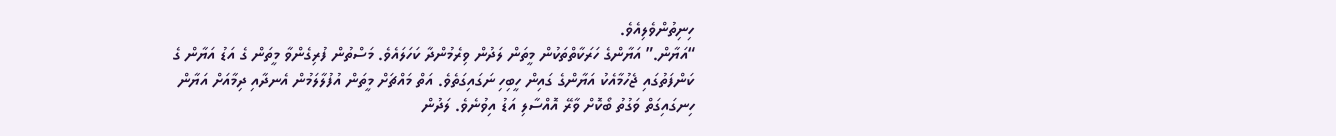ހިނިތުންވެލިއެވެ.
“އަޔާން.” އަޔާންގެ ހަރަކާތްތަކުން މީތަން ލަދުން ވިރެމުންދާ ކަހަލައެވެ. މަސްތުން ފުރިގެންވާ މީތަން ގެ އަޑު އަޔާން ގެ ކަންފަތުގައި ޖެހުމާއެކު އަޔާންގެ ގައިން ހީބިހި ނަގައިގަތެވެ. އަތް މައްޗަށް މީތަން އުފުލާލަމުން އެނދާއި ދިމާއަށް އަޔާން ހިނގައިގަތް ވަގުތު ބޯކޮށް ވާރޭ އޮއްސާލި އަޑު އިވުނެވެ. ލަދުން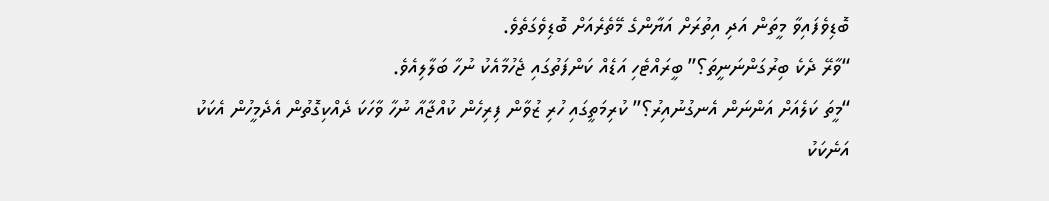ބޮޑިވެފައިވާ މީތަން އަދި އިތުރަށް އަޔާންގެ މޭތެރެއަށް ބޮޑިވެގަތެވެ.
“ވާރޭ ދެކެ ބިރުގަންނަނީތަ؟” ބީރައްޓެހި އަޑެއް ކަންފަތުގައި ޖެހުމާއެކު ނުހާ ބަލާލިއެވެ.
“މީތަ ކަލެއަށް އަންނަން އެނގުނުއިރު؟” ކުރިމަތީގައި ހުރި ޒުވާން ފިރިހެން ކުއްޖާއާ ނުހާ ވާހަކަ ދެއްކިގޮތުން އެދެމީހުން އެކަކު އަނެކަކު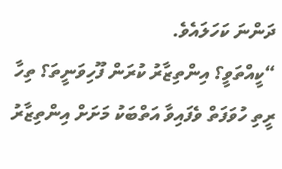ދަންނަ ކަހަލައެވެ.
“ކީއްތަވީ؟ އިންތިޒާރު ކުރަން ފޫހިވަނީތަ؟ ތިހާ ރީތި ހުވަފަތް ވެފައިވާ އަތްބަކު މަށަށް އިންތިޒާރު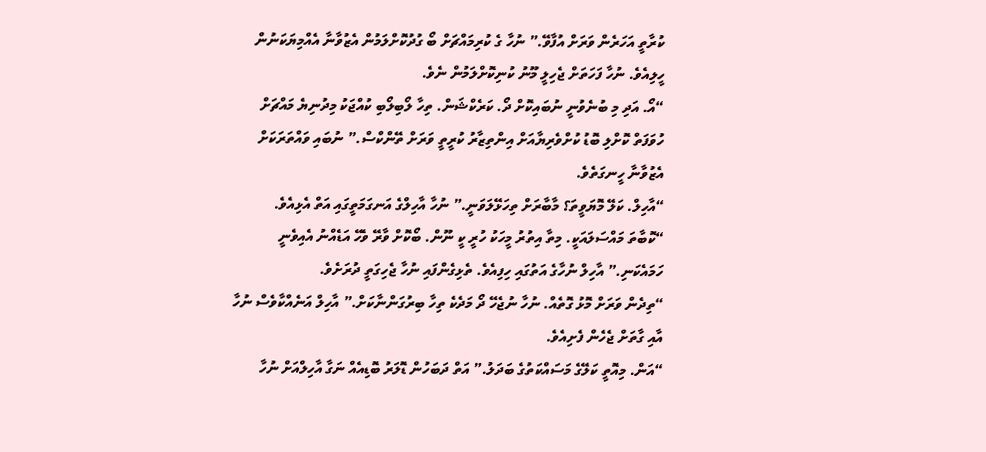ކުރާތީ އަހަރެން ވަރަށް އުފާވޭ.” ނުހާ ގެ ކުރިމައްޗަށް ބޯ ގުދުކޮށްލަމުން އެޒުވާނާ އެއްމިޔަކަނުން ހީލިއެވެ. ނުހާ ފަހަތަށް ޖެހިލީ މޫނު ކުނިކޮށްލަމުން ނެވެ.
“އޯ. އަދި މި ބުނެވުނީ ނުބައިކޮށް ދޯ. ކަރެކްޝަން. ތިހާ ލޯބިލޯބި ކުއްޖަކު މިދުނިޔެ މައްޗަށް ހުވަފަތް ކޮށްލި ބޮޑު ކުށްވެރިޔާއަށް އިންތިޒާރު ކުރީތީ ވަރަށް ތޭންކްސް.” ނުބައި ވައްތަރަކަށް އެޒުވާނާ ހީނގަތެވެ.
“އާހިލް. ކަލޭ މޮޔަވީތަ؟ މާބާރަށް ތިހަޅޭލަވަނީ.” ނުހާ އާހިލްގެ އަނގަމަތީގައި އަތް އެޅިއެވެ.
“ކޮބާތަ މައްސަލައަކީ. މިތާ އިތުރު މީހަކު ހުރީ ކީ ނޫން. ބޯކޮށް ވާރޭ ވެހޭ އަޑެއްނު އެއިވެނީ ހަމައެކަނި.” އާހިލް ނުހާގެ އަތުގައި ހިފިއެވެ. ތެޅިގެންފައި ނުހާ ޖެހިގަތީ ދުރަށެވެ.
“ތިދެން ވަރަށް މޮޅު ގޮތެއް. ނުހާ ނުޖެހޭ ދޯ މަދެކެ ތިހާ ބިރުގަންނާކަށް.” އާހިލް އަނެއްކާވެސް ނުހާ އާއި ގާތަށް ޖެހެން ފެށިއެވެ.
“އަން. މިއޮތީ ކަލޭގެ މަސައްކަތުގެ ބަދަލު.” އަތް ދަބަހުން ޑޮލަރު ބޮޑިއެއް ނަގާ އާހިލްއަށް ނުހާ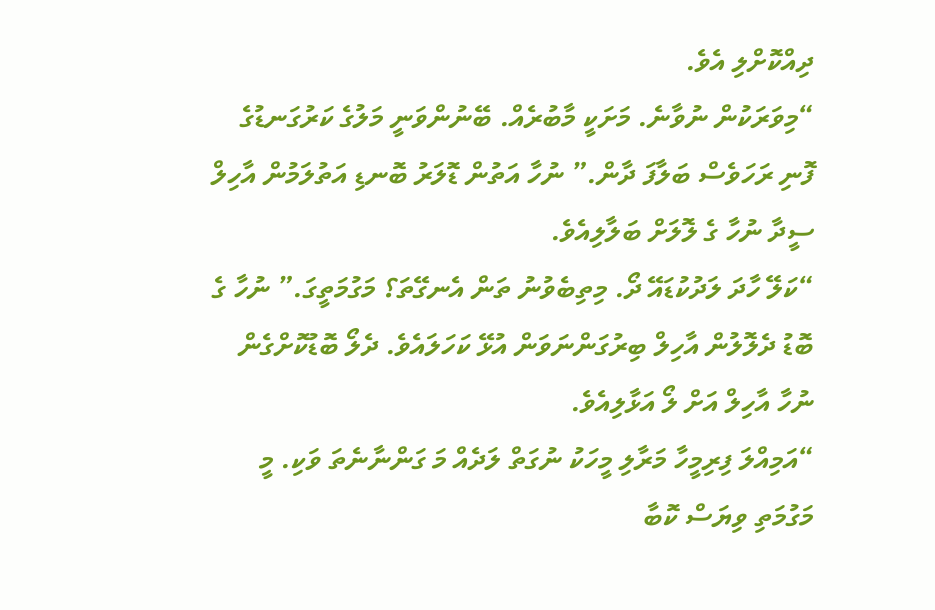ދިއްކޮށްލި އެވެ.
“މިވަރަކުން ނުވާނެ. މަށަކީ މާބުރެއް. ބޭނުންވަނީ މަލުގެ ކަރުގަނޑުގެ ފޮނި ރަހަވެސް ބަލާފަ ދާން.” ނުހާ އަތުން ޑޮލަރު ބޮނޑި އަތުލަމުން އާހިލް ސީދާ ނުހާ ގެ ލޮލަށް ބަލާލިއެވެ.
“ކަލޭ ހާދަ ލަދުކުޑައޭ ދޯ. މިތިބެވުނު ތަން އެނގޭތަ؟ މަގުމަތީގަ.” ނުހާ ގެ ބޮޑު ދެލޮލުން އާހިލް ބިރުގަންނަވަން އުޅޭ ކަހަލައެވެ. ދެލޯ ބޮޑުކޮށްގެން ނުހާ އާހިލް އަށް ލޯ އަޅާލިއެވެ.
“އަމިއްލަ ފިރިމީހާ މަރާލި މީހަކު ނުގަތް ލަދެއް މަ ގަންނާނެތަ ވަކި. މީ މަގުމަތި ވިޔަސް ކޮބާ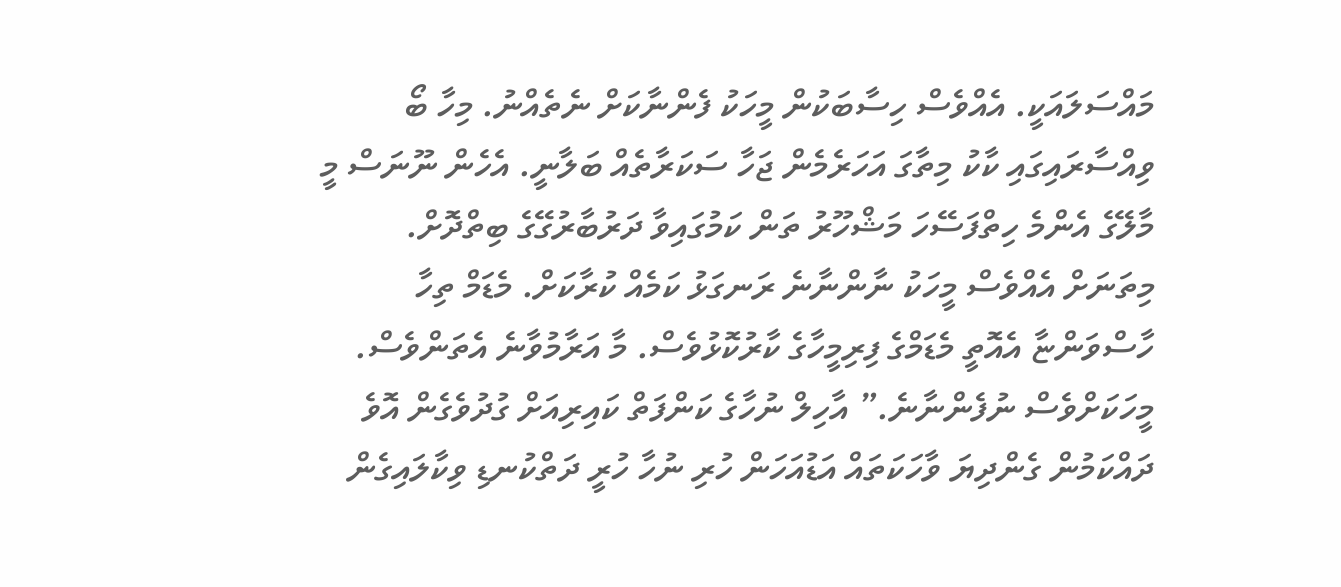މައްސަލައަކީ. އެއްވެސް ހިސާބަކުން މީހަކު ފެންނާކަށް ނެތެއްނު. މިހާ ބޯ ވިއްސާރައިގައި ކާކު މިތާގަ އަހަރެމެން ޖަހާ ސަކަރާތެއް ބަލާނީ. އެހެން ނޫނަސް މީ މާލޭގެ އެންމެ ހިތްފަސޭހަ މަޝްހޫރު ތަން ކަމުގައިވާ ދަރުބާރުގޭގެ ބިތްދޮށް. މިތަނަށް އެއްވެސް މީހަކު ނާންނާނެ ރަނގަޅު ކަމެއް ކުރާކަށް. މެޑަމް ތިހާ ހާސްވަންޏާ އެއޮތީ މެޑަމްގެ ފިރިމީހާގެ ކާރުކޮޅުވެސް. މާ އަރާމުވާނެ އެތަންވެސް. މީހަކަށްވެސް ނުފެންނާނެ.” އާހިލް ނުހާގެ ކަންފަތް ކައިރިއަށް ގުދުވެގެން އޮވެ ދައްކަމުން ގެންދިޔަ ވާހަކަތައް އަޑުއަހަން ހުރި ނުހާ ހުރީ ދަތްކުނޑި ވިކާލައިގެން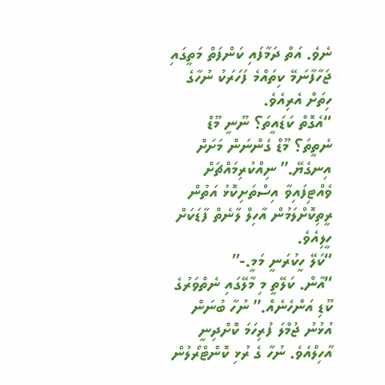ނެވެ. އަތް ދަމާފައި ކަންފަތް މަތީގައި ޖަހާފާނަމޭ ކިތައްމެ ފަހަރަކު ނުހާގެ ހިތަށް އެރިއެވެ.
“އެގޮތް ކަޑައީތަ؟ ނޫނީ މޫޑް ނެތީތަ؟ މޫޑް ގެންނަން މަށަށް އިނގެޔޭ.” ނިއްކުރިމައްޗަށް ވެއްޓިފައިވާ އިސްތަށިކޮޅު އަތުން ރީތިކޮށްލަމުން އާހިލް ލާނެތް ފާޑަކަށް ހީލިއެވެ.
“ކަލޭ ހީކުރަނީ މަމީ.-”
“އާން. ކަލޭތީ މި މާލޭގައި ނެތްވަރުގެ ކޫޑި އަންހެނެއް.” ނުހާ ބުނަން އުޅުނު ޖުމްލަ ފުރިހަމަ ކޮށްދިނީ އާހިލްއެވެ. ނުހާ ގެ ރުޅި ކޮންޓްރޯލުން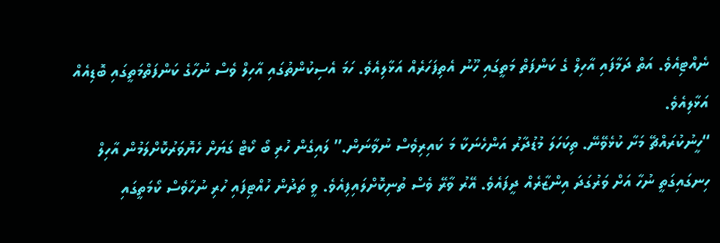ނެއްޓިއެވެ. އަތް ދަމާފައި އާހިލް ގެ ކަންފަތް މަތީގައި ހޫނު އެތިފަހަރެއް އަޅާލިއެވެ. ހަމަ އެސިކުންތުގައި އާހިލް ވެސް ނުހާގެ ކަންފަތްމަތީގައި ބޮޑިއެއް އަޅާލިއެވެ.
“ހީނުކުރައްޗޭ މަށާ ކުޅެވޭނޭ. ތިކަހަލަ މުޑުދާރު އަންހެނަކާ މަ ކައިރިވެސް ނުވާނަން.” ލައިގެން ހުރި ބޯ ކޯޓް ގަޔަށް ހެޔޮވަރުކޮށްލަމުން އާހިލް ހިނގައިގަތީ ނުހާ އަށް ވަރުގަދަ އިންޒާރެއް ދީފައެވެ. އޭރު ވާރޭ ވެސް ތުނިކޮށްލައިފިއެވެ. ވީ ތަދުން ހުއްޓިފައި ހުރި ނުހާވެސް ކޯމަތީގައި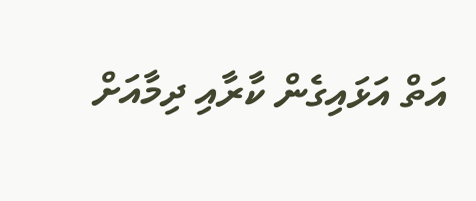އަތް އަޅައިގެން ކާރާއި ދިމާއަށް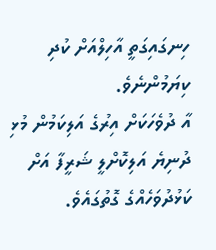ހިނގައިގަތީ އާހިލްއަށް ކުދި ކިޔަމުންނެވެ.
އާ ދުވެހަކަށް އިރުގެ އަލިކަމުން މުޅި ދުނިޔެ އަލިކޮށްލީ ޝަރީފާ އަށް ކަޅުދުވަހެއްގެ ގޮތުގައެވެ.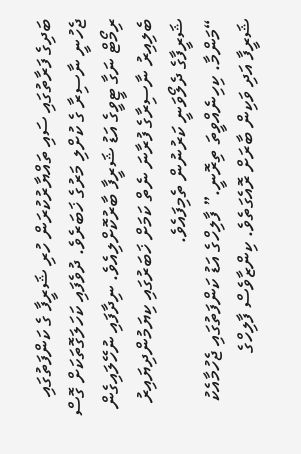ބަދިގެ ފަރާތުގައި ސައި ތައްޔާރުކުރަން ހުރި ޝަރީފާ ގެ ކަންފަތުގައި ޖެހުނީ ނާސިރާ ގެ ކުށްލި މަރުގެ ޚަބަރެވެ. ދުވެފައި ކަހަލަގޮތަކަށް ގޮސް ރިމޯޓް ނަގާ ޓީވީގެ އަޑު ޝަރީފާ ބާރުކޮށްލިއެވެ. ނިދާފައި ނުހޭލައިގެން ބެލިއިރު ނާސިރާގެ ފުރާނަ ނެތް ކަމަށް ޚަބަރުގައި ކިޔަމުންދިޔައިރު ޝަރީފާގެ ދެލޯވަނީ ކަރުނުން ތެމިފައެވެ.
“މަންމާ. ކިހިނެއްވީތަ ތިރޮނީ.” ފާލިހްގެ އަޑު ކަންފަތުގައި ޖެހުމާއެކު ޝަރީފާ އަދި ވަކިން ބާރަށް ރޮއެގަތެވެ. ކިންޒާވެސް ފާލިހްގެ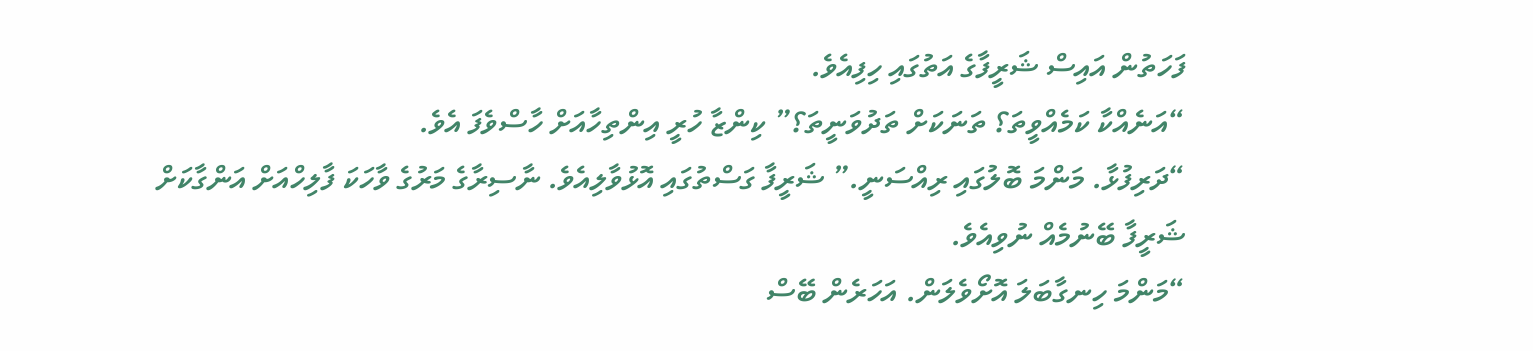ފަހަތުން އައިސް ޝަރީފާގެ އަތުގައި ހިފިއެވެ.
“އަނެއްކާ ކަމެއްވީތަ؟ ތަނަކަށް ތަދުވަނީތަ؟” ކިންޒާ ހުރީ އިންތިހާއަށް ހާސްވެފަ އެވެ.
“ދަރިފުޅާ. މަންމަ ބޮލުގައި ރިއްސަނީ.” ޝަރީފާ ގަސްތުގައި އޮޅުވާލިއެވެ. ނާސިރާގެ މަރުގެ ވާހަކަ ފާލިހްއަށް އަންގާކަށް ޝަރީފާ ބޭނުމެއް ނުވިއެވެ.
“މަންމަ ހިނގާބަލަ އޮށޯވެލަން. އަހަރެން ބޭސް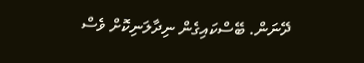ދޭނަން. ބޭސްކައިގެން ނިދާލަނިކޮށް ވެސް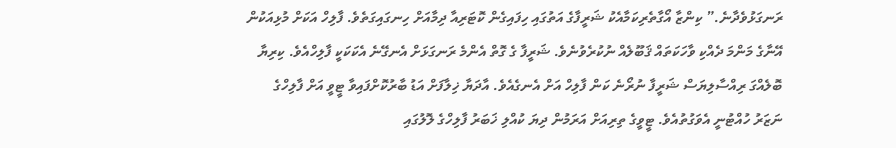ރަނގަޅުވެދާނެ.” ކިންޒާ އޯގާތެރިކަމާއެކު ޝަރީފާގެ އަތުގައި ހިފައިގެން ކޮޓަރިއާ ދިމާއަށް ހިނގައިގަތެވެ. ފާލިހް އަކަށް މުޅިއަކުން އޭނާގެ މަންމަ ދެއްކި ވާހަކަތައް ޤަބޫލެއް ނުކުރެވުނެވެ. ޝަރީފާ ގެ ގޮތް އެންމެ ރަނގަޅަށް އެނގޭނެ އެކަކަކީ ފާލިހްއެވެ. ކިރިޔާ ބޮލެއްގަ ރިއްސާލިޔަސް ޝަރީފާ ނުރޯނެ ކަން ފާލިހް އަށް އެނގެއެވެ. އާދަޔާ ޚިލާފަށް އަޑު ބާރުކޮށްފައިވާ ޓީވީ އަށް ފާލިހްގެ ނަޒަރު ހުއްޓުނީ އެވަގުތުއެވެ. ޓީވީގެ ތިރިއަށް އަރަމުން ދިޔަ ކުއްލި ޚަބަރު ފާލިހްގެ ލޮލުގައި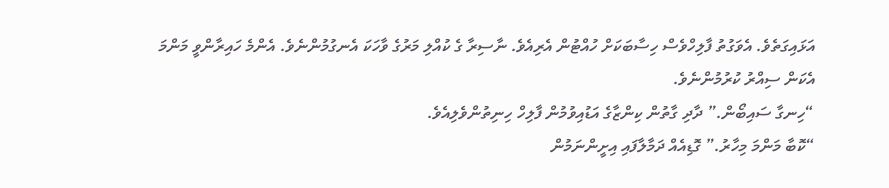އަޅައިގަތެވެ. އެވަގުތު ފާލިހްވެސް ހިސާބަކަށް ހުއްޓުން އެރިއެވެ. ނާސިރާ ގެ ކުއްލި މަރުގެ ވާހަކަ އެނގުމުންނެވެ. އެންމެ ހައިރާންވީ މަންމަ އެކަން ސިއްރު ކުރުމުންނެވެ.
“ހިނގާ ސައިބޯން.” ދާދި ގާތުން ކިންޒާގެ އަޑުއިވުމުން ފާލިހް ހިނިތުންވެލިއެވެ.
“ކޮބާ މަންމަ މިހާރު.” ގޮޑިއެއް ދަމާލާފައި އިށީންނަމުން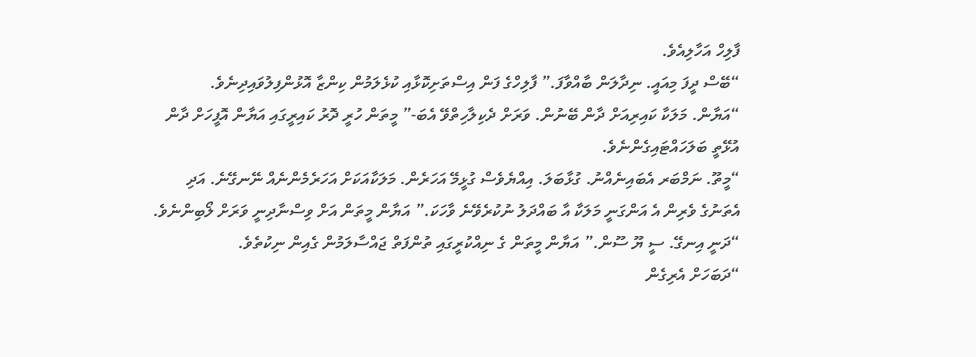ފާލިހް އަހާލިއެވެ.
“ބޭސް ދީފަ މިއައީ. ނިދާލަން ބާއްވާފަ.” ފާލިހްގެ ފަން އިސްތަށިކޮޅާއި ކުޅެލަމުން ކިންޒާ އޮޅުންފިލުވައިދިނެވެ.
“އަޔާން. މަލަކާ ކައިރިއަށް ދާން ބޭނުން. ވަރަށް ދެކިލާހިތްވޭ އެބަ-” މީތަން ހުރީ ދޮރު ކައިރީގައި އަޔާން އޮފީހަށް ދާން އުޅޭތީ ބަލަހައްޓައިގެންނެވެ.
“މީތޫ. ނަމްބަރ އެބައިނެއްނު. ގުޅާބަލަ. އިއްޔެވެސް ގުޅީމޭ އަހަރެން. މަލަކާއަކަށް އަހަރެމެންނެއް ނޭނގޭނެ. އަދި އެތަނުގެ ވެރިން އެ އަންގަނީ މަލަކާ އާ ބައްދަލު ނުކުރެވޭނެ ވާހަކަ.” އަޔާން މީތަން އަށް ވިސްނާދިނީ ވަރަށް ލޯބިންނެވެ.
“ދަނީ އިނގޭ. ސީ ޔޫ ސޫން.” އަޔާން މީތަން ގެ ނިއްކުރީގައި ތުންފަތް ޖައްސާލަމުން ގެއިން ނިކުތެވެ.
“ދަބަހަށް އެރިގެން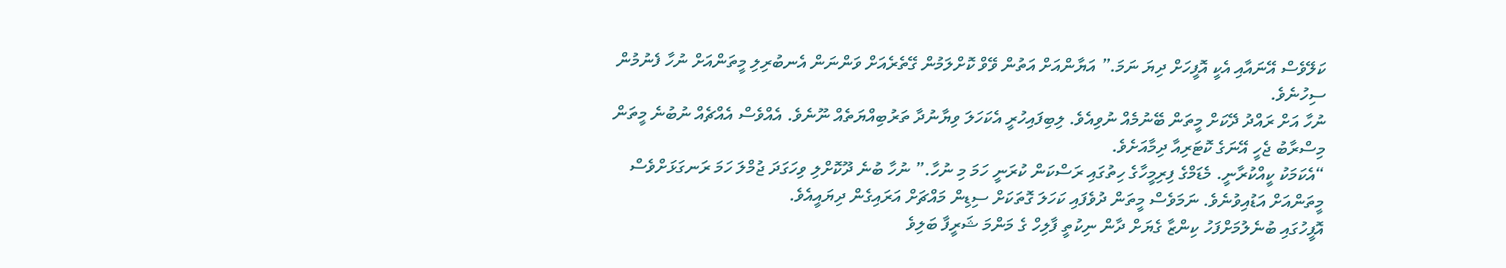ކަލޭވެސް އޭނައާއި އެކީ އޮފީހަށް ދިޔަ ނަމަ.” އަޔާންއަށް އަތުން ވޭވް ކޮށްލަމުން ގޭތެރެއަށް ވަންނަން އެނބުރިލި މީތަންއަށް ނުހާ ފެނުމުން ސިހުނެވެ.
ނުހާ އަށް ރައްދު ދޭކަށް މީތަން ބޭނުމެއް ނުވިއެވެ. ލިބިފައިހުރީ އެކަހަލަ ވިޔާނުދާ ތަރުބިއްޔަތެއް ނޫނެވެ. އެއްވެސް އެއްޗެއް ނުބުނެ މީތަން މިސްރާބު ޖެހީ އޭނަގެ ކޮޓަރިއާ ދިމާއަށެވެ.
“އެކަމަކު ކީއްކުރާނީ. މެޑަމްގެ ފިރިމީހާގެ ހިތުގައި ރަސްކަން ކުރަނީ ހަމަ މި ނުހާ.” ނުހާ ބުނެ ދޫކޮށްލި ވިހަގަދަ ޖުމްލަ ހަމަ ރަނގަޅަށްވެސް މީތަންއަށް އަޑުއިވުނެވެ. ނަމަވެސް މީތަން ދުވެފައި ކަހަލަ ގޮތަކަށް ސިޑިން މައްޗަށް އަރައިގެން ދިޔައީއެވެ.
އޮފީހުގައި ބުނެލުމަށްފަހު ކިންޒާ ގެޔަށް ދާން ނިކުތީ ފާލިހް ގެ މަންމަ ޝަރީފާ ބަލިވެ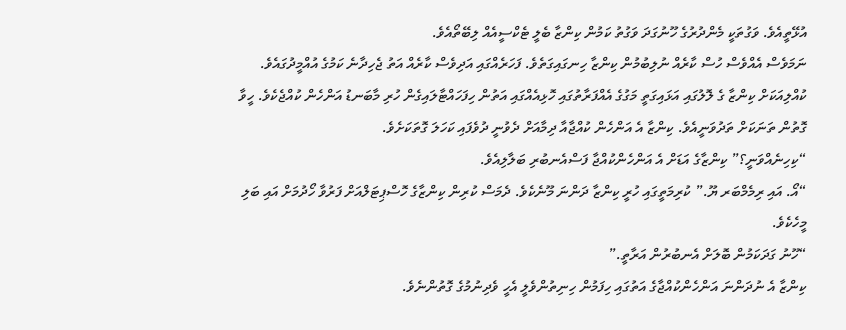އުޅޭތީއެވެ. ވަގުތަކީ މެންދުރުގެ ހޫނުގަދަ ވަގުތު ކަމުން ކިންޒާ ބެލީ ޓެކްސީއެއް ލިބޭތޯއެވެ.
ނަމަވެސް އެއްވެސް ހުސް ކާރެއް ނުލިބުމުން ކިންޒާ ހިނގައިގަތެވެ. ފަހަރެއްގައި އަދިވެސް ކާރެއް އަތު ޖެހިދާނެ ކަމުގެ އުއްމީދުގައެވެ. ކުއްލިއަކަށް ކިންޒާ ގެ ލޮލުގައި އަޅައިގަތީ މަގުގެ އެއްފަރާތުގައި ހޮޅިއެއްގައި އަތުން ހިފަހައްޓާލައިގެން ހުރި މާބަނޑު އަންހެން ކުއްޖެކެވެ. ހީވާ ގޮތުން ތަނަކަށް ތަދުވަނީއެވެ. ކިންޒާ އެ އަންހެން ކުއްޖާއާ ދިމާއަށް ދެވުނީ ދުވެފައި ކަހަލަ ގޮތަކަށެވެ.
“ކިހިނެއްވަނީ؟” ކިންޒާގެ އަޑަށް އެ އަންހެންކުއްޖާ ފަސްއެނބުރި ބަލާލިއެވެ.
“އޯ. އައި ރިމެމްބަރ ޔޫ.” ކުރިމަތީގައި ހުރީ ކިންޒާ ދަންނަ މޫނެކެވެ. ދެމަސް ކުރިން ކިންޒާގެ ހޮސްޕިޓަލްއަށް ފަރުވާ ހޯދުމަށް އައި ބަލި މީހެކެވެ.
“ހޫނު ގަދަކަމުން ބޮލަށް އެނބުރުން އަރާތީ.”
ކިންޒާ އެ ނުދަންނަ އަންހެންކުއްޖާގެ އަތުގައި ހިފަމުން ހިނިތުންވެލީ އެހީ ވެދިނުމުގެ ގޮތުންނެވެ.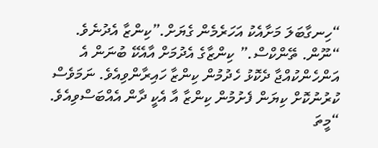“ހިނގާބަލަ މަށާއެކު އަހަރެމެން ގެޔަށް.”ކިންޒާ އެދުނެވެ.
“ނޫން. ތޭންކްސް.” ކިންޒާގެ އެދުމަށް އާއެކޭ ބުނަން އެ އަންހެންކުއްޖާ ދެކޮޅު ހެދުމުން ކިންޒާ ހައިރާންވިއެވެ. ނަމަވެސް ކުރުނުކޮށް ކިޔަން ފެށުމުން ކިންޒާ އާ އެކީ ދާން އެއްބަސްވިއެވެ.
“މީތަ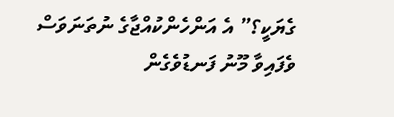ގެޔަކީ؟” އެ އަންހެންކުއްޖާގެ ނުތަނަވަސް ވެފައިވާ މޫނު ފަނޑުވެގެން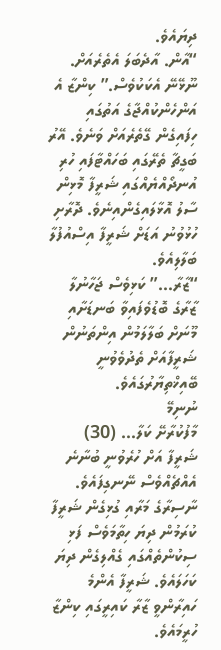ދިޔައެވެ.
“އާން. އާދެބަލަ އެތެރެއަށް. ނޫޅޭނޭ އެކަކުވެސް.” ކިންޒާ އެ އަންހެންކުއްޖާގެ އަތުގައި ހިފައިގެން ގޭތެރެއަށް ވަނެވެ. އޭރު ބަގީޗާ ތެރޭގައި ބަހައްޓާފައި ހުރި އުނދޯއްޔެއްގައި ޝަރީފާ މޮޅިން ސާލު އޮޅާލައިގެންއިނެވެ. ދޮރާށި ހުޅުވުނު އަޑަށް ޝަރީފާ އިސްއުފުލާ ބަލާލިއެވެ.
“ޒާރާ…” ކަޅިވެސް ޖަހާނުލާ ޒާރާގެ ބޮޑުވެފައިވާ ބަނޑަށާއި މޫނަށް ބަލާލަމުން އިންތަނުން ޝަރީފާއަށް ތެދުވެވުނީ ބޭއިޚްތިޔާރުގައެވެ.
ނުނިމޭ
މާފުކުރާށޭ ކަލާ… (30)
ޝަރީފާ އަށް ހުރެވުނީ ބުނާނެ އެއްޗެއްވެސް ނޭނގިފައެވެ. ނާސިރާގެ މަރާއި ގުޅިގެން ޝަރީފާ ކުރަމުން ދިޔަ ހިތާމަވެސް ފަޅި ސިކުންތެއްގައި ގެއްލިގެން ދިޔަ ކަހަލައެވެ. ޝަރީފާ އެންމެ ހައިރާންވީ ޒާރާ ކައިރީގައި ކިންޒާ ހުރީމައެވެ.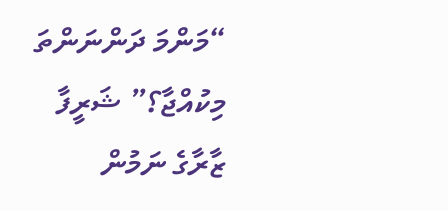“މަންމަ ދަންނަންތަ މިކުއްޖާ؟” ޝަރީފާ ޒާރާގެ ނަމުން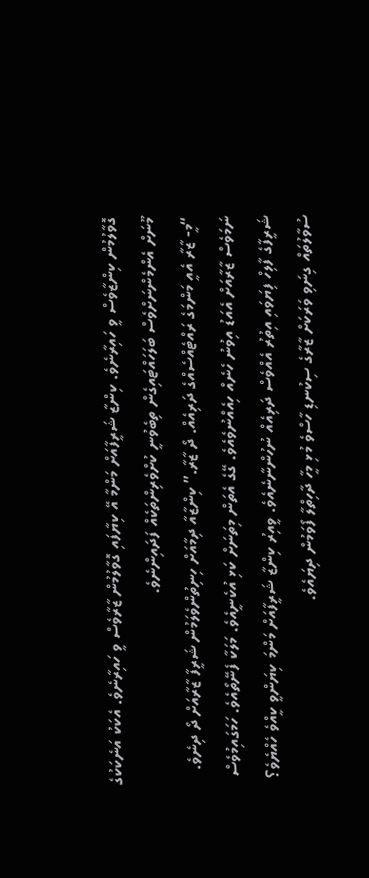ގޮވާލުމުން ކިންޒާވެސް ވީ ހައިރާނެވެ. ކިންޒާ ޝަރީފާއަށް މަންމާ އޭ ކިޔާފައި ގޮވާލުމުން ޒާރާވެސް ވީ ހައިރާނެވެ. އެކަކު އަނެކަކުގެ މޫނަށް އެންމެންނަށްވެސް ބަލަހައްޓައިގެން ތިބެވުނީ ކުށްވެރިންތަކެއް ފަދައިންނެވެ.
“މީ- ޒާރާ އެއީ މަންމަގެ ރައްޓެއްސެއްގެ ދަރިއެއް. ދޯ ޒާރާ.” ކިންޒާއާ ދިމާއަށް ހިނިތުންވެލަމުން ޝަރީފާ ޒާރާއަށް ދޯ ދިނެވެ. ނަމަވެސް ޒާރާއަށް އެއަޑު އިވުނު ހެނެއް ހިއެއްނުވެއެވެ. ގޭގެ އެތަން މިތަނަށް ކަޅި އުކެނީއެވެ. މަލަކާ ފެނޭތޯއެވެ. ހަމަގައިމުވެސް ޝަރީފާގެ ފާލިހް ފިޔަވައި އިތުރު އެއްވެސް ދަރިއެއް ނުހުންނާނެއެވެ. ވީއިރު ކިންޒާ ޝަރީފާއަށް މަންމަ ކިޔަންވީ ކީއްވެ ހެއްޔެވެ؟ ސުވާލުތައް ގިނަވި ވަރަކަށް ޒާރާގެ ސިކުނޑި ހާސްވެ މުޅި މީހާ ދާހިތްލާ ފޯވަމުން ދިޔައެވެ.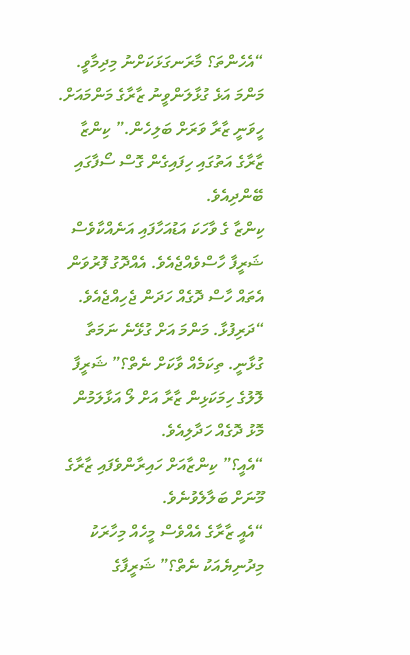“އެހެންތަ؟ މާރަނގަޅަކަށްނު މިދިމާވީ. މަންމަ އަޅެ ގުޅާލަންވީނު ޒާރާގެ މަންމައަށް. ހީވަނީ ޒާރާ ވަރަށް ބަލިހެން.” ކިންޒާ ޒާރާގެ އަތުގައި ހިފައިގެން ގޮސް ސޯފާގައި ބޭންދިއެވެ.
ކިންޒާ ގެ ވާހަކަ އަޑުއަހާފައި އަނެއްކާވެސް ޝަރީފާ ހާސްވެއްޖެއެވެ. އެއްދޮގު ފޮރުވަން އެތައް ހާސް ދޮގެއް ހަދަން ޖެހިއްޖެއެވެ.
“ދަރިފުޅާ. މަންމަ އަށް ގުޅޭނެ ނަމަތާ ގުޅާނީ. ތިކަމެއް ވާކަށް ނެތް؟” ޝަރީފާ ލޮލުގެ ހިމަކަޅިން ޒާރާ އަށް ލޯ އަޅާލަމުން މޮޅު ދޮގެއް ހަދާލިއެވެ.
“އެއީ؟” ކިންޒާއަށް ހައިރާންވެފައި ޒާރާގެ މޫނަށް ބަލާލެވުނެވެ.
“އެއީ ޒާރާގެ އެއްވެސް މީހެއް މިހާރަކު މިދުނިޔެއަކު ނެތް؟” ޝަރީފާގެ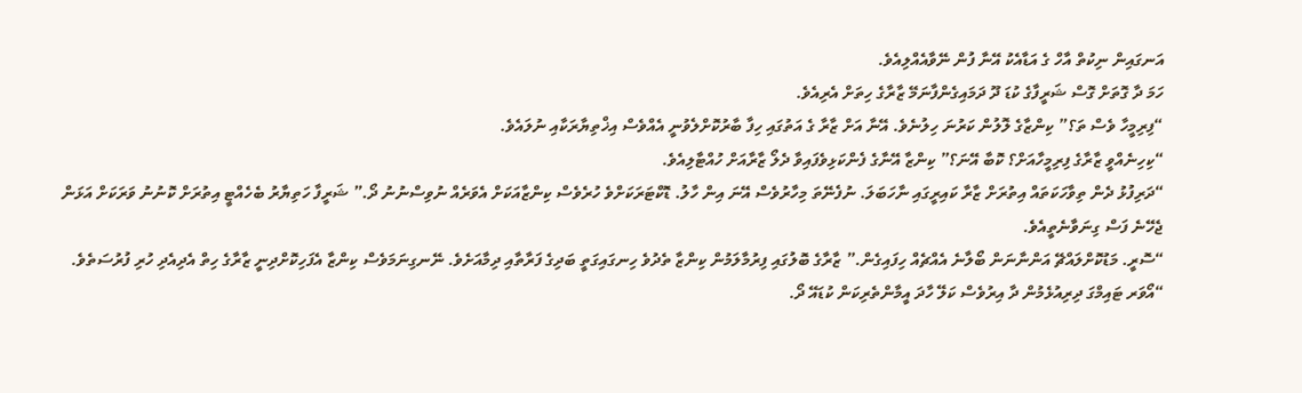އަނގައިން ނިކުތް އާހް ގެ އަޑާއެކު އޭނާ ފުން ނޭވާއެއްލިއެވެ.
ހަމަ ދާ ގޮތަށް ގޮސް ޝަރީފާގެ ކުޑަ ދޫ ދަމައިގެންފާނަމޭ ޒާރާގެ ހިތަށް އެރިއެވެ.
“ފިރިމީހާ ވެސް ތަ؟” ކިންޒާގެ ލޮލުން ކަރުނަ ހިލުނެވެ. އޭނާ އަށް ޒާރާ ގެ އަތުގައި ހިފާ ބާރުކޮށްލެވުނީ އެއްވެސް އިޚްތިޔާރަކާއި ނުލައެވެ.
“ކިހިނެއްވީ ޒާރާގެ ފިރިމީހާއަށް؟ ކޮބާ އޭނަ؟” ކިންޒާ އޭނާގެ ފެންކަޅިވެފައިވާ ދެލޯ ޒާރާއަށް ހުއްޓާލިއެވެ.
“ދަރިފުޅު ދެން ތިވާހަކަތައް އިތުރަށް ޒާރާ ކައިރީގައި ނާހަބަލަ. ނުފެނޭތަ މިހާރުވެސް އޭނަ އިން ހާލު. ޑޮކްޓަރަކަށްވެ ހުރެވެސް ކިންޒާއަކަށް އެވަރެއް ނުވިސްނުނު ދޯ.” ޝަރީފާ ހަތިޔާރު ބެހެއްޓީ އިތުރަށް ކޮނުނު ވަރަކަށް އަޅަން ޖެހޭނެ ފަސް ގިނަވާނެތީއެވެ.
“ސޮރީ. މަޑުކޮށްލައްޗޭ އަންނާނަން ބޯލާނެ އެއްޗެއް ހިފައިގެން.” ޒާރާގެ ބޮލުގައި ފިރުމާލަމުން ކިންޒާ ތެދުވެ ހިނގައިގަތީ ބަދިގެ ފަރާތާއި ދިމާއަށެވެ. ނޭނގިނަމަވެސް ކިންޒާ އެފަހިކޮށްދިނީ ޒާރާގެ ހިތް އެދިއެދި ހުރި ފުރުސަތެވެ.
“އޯވަރ ޓައިމްގަ ދިރިއުޅެމުން ދާ އިރުވެސް ކަލޭ ހާދަ އީމާންތެރިކަން ކުޑައޭ ދޯ.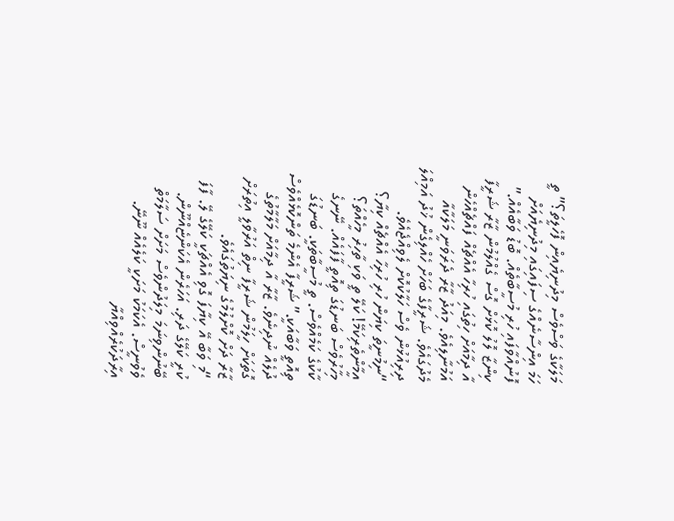މަލަކާގެ ވަސްވެސް މިދުނިޔެއިން ފޮހެލީތަ؟” ތީ ހަމަ އިންސާނެއްގެ ސިފައިގައި މިދުނިޔެއަށް ފޮނުއްވާފައި ހުރި މުސީބާތެއް. ބޮޑު ވަބާއެއް.” ކިންޒާ ލޮލު ކޮޅަށް ގޮސް ގެއްލުމުން ޒާރާ ޝަރީފާ އާ ދިމާއަށް ހިތުގައި ހުރިހާ އެއްޗެއް ފައްޗެއްހެން އަމުނާލިއެވެ. މިއަދު ޒާރާ ދެރަވަނީ މަލަކާއާ މެދުގައެވެ. ޝަރީފާގެ ބަހަށް ހެއްލިގެން ޚުދު އަމިއްލަ ދިރިއުޅުން ވެސް ހަލާކުކޮށް ލެވިއްޖެއެވެ.
“ނިމުނީތަ ކިޔަން ހުރި ހުރިހާ އެއްޗެއް ކިޔާ؟ އީމާންތެރިކަމޭ! ކަލޭ ތީ ވަކި ތާހިރު މީހެއްތަ؟ މިހާރުވެސް ބަނޑުގަ ތިއޮތީ ފާފައެއް. ނޭނގެ ކާކުގެ ކަމެއްވެސް. ތީ މުސީބާތަކީ. ބަނޑުގަ ތިއޮތީ ވަބާއަކީ.” ޝަރީފާ އެންމެ ތަންކޮޅެއްވެސް ދުލެއް ނުދިނެވެ. ޒާރާ އާ ދިމާއަށް މަލާމާތުގެ ގޮތަކަށް ހީލަމުން ޝަރީފާ ނިތް އަރުވާލީ އިތުރަށް ޒާރާ ދަށް ކޮށްލުމުގެ ނިޔަތުގައެވެ.
“މި ވަބާ އޭ ކިޔާފަ ގޮވި އެއްޗަކީ ކަލޭގެ ލޭ. ފާފަ ކުރީ ކަލޭގެ ދަރި. އަހަރެން އެކަންޏެއްނޫން. ބޭނުންވިނަމަ މިލަދުންވެސް މަށަށް ސަލާމަތް ވެވުނީސް. އެކަމަކު މަށަކީ ކަލެއެއް ނޫނޭ. އިރާދަކުރެއްވިއްޔާ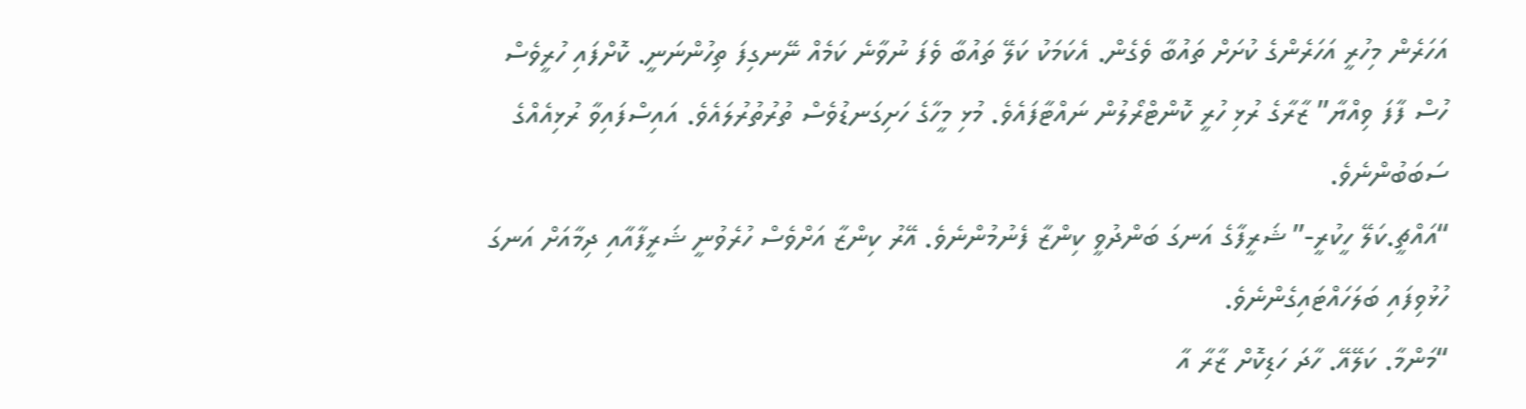އަހަރެން މިހުރީ އަހަރެންގެ ކުށަށް ތައުބާ ވެގެން. އެކަމަކު ކަލޭ ތައުބާ ވެފަ ނުވާނެ ކަމެއް ނޭނގިފަ ތިހުންނަނީ. ކޮށްފައި ހުރީވެސް ހުސް ފާފަ ވިއްޔާ” ޒާރާގެ ރުޅި ހުރީ ކޮންޓްރޯލުން ނައްޓާފައެވެ. މުޅި މީހާގެ ހަށިގަނޑުވެސް ތުރުތުރުލައެވެ. އައިސްފައިވާ ރުޅިއެއްގެ ސަބަބުންނެވެ.
“އައްޗީ.ކަލޭ ހީކުރީ-” ޝަރީފާގެ އަނގަ ބަންދުވީ ކިންޒާ ފެނުމުންނެވެ. އޭރު ކިންޒާ އަށްވެސް ހުރެވުނީ ޝަރީފާއާއި ދިމާއަށް އަނގަ ހުޅުވިފައި ބަލަހައްޓައިގެންނެވެ.
“މަންމާ. ކަލޭއޭ. ހާދަ ހަޑިކޮށް ޒާރާ އާ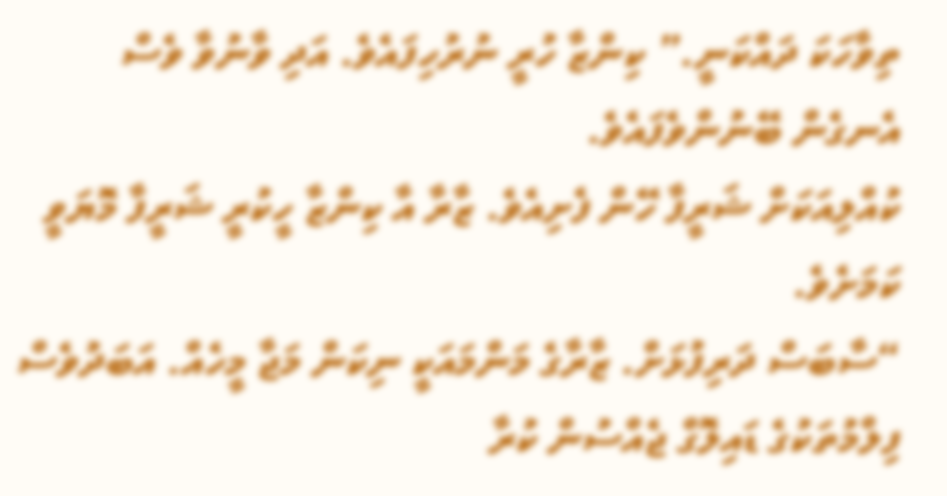ތިވާހަކަ ދައްކަނީ.” ކިންޒާ ހުރީ ނުރުހިފައެވެ. އަދި ވާނުވާ ވެސް އެނގެން ބޭނުންވެފައެވެ.
ކުއްލިއަކަށް ޝަރީފާ ހޭން ފެށިއެވެ. ޒާރާ އާ ކިންޒާ ހީކުރީ ޝަރީފާ މޮޔަވީ ކަމަށެވެ.
“ސާބަސް ދަރިފުޅަށް. ޒާރާގެ މަންމައަކީ ނިކަން މަޖާ މީހެއް. އަބަދުވެސް ފިލްމުތަކުގެ ޑައިލޮގް ޖެއްސުން ކުރާ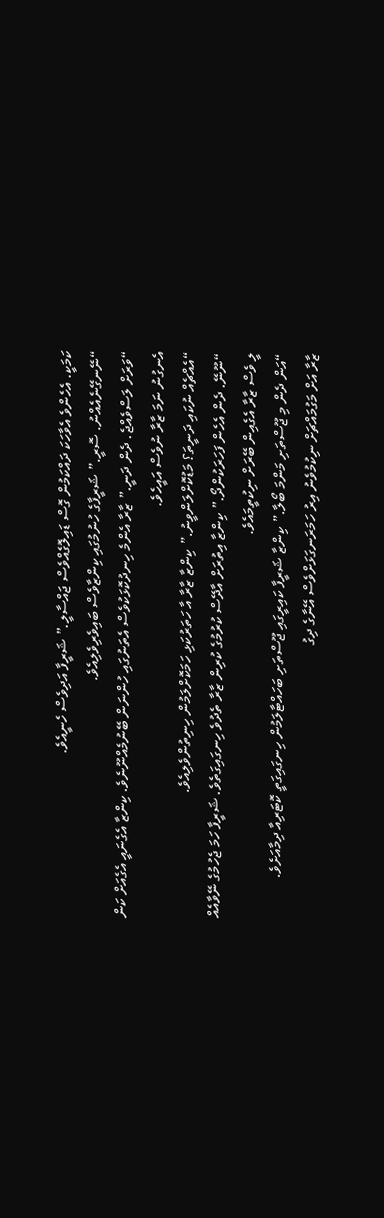ކަމަކީ. އެހެންވެ އެވާހަކަ ދައްކަމުން ގޮސް ޑައިލޮގެއްވެސް ޖައްސާލީ.” ޝަރީފާ އަދިވެސް ހެނީއެވެ.
“ނޭނގޭނެއެއްނު. ސޮރީ.” ޝަރީފާގެ ހުނުމުގައި ކިންޒާވެސް ބައިވެރިވެލިއެވެ.
“ވަރަށް ލަސްވެއްޖެ. ދެން ދަނީ.” ޒާރާ އެންމެ ހިނދުކޮޅަކުވެސް އެތަނުގައި ހުންނަން ބޭނުމެއްނޫނެވެ. ކިންޒާ އެގެނައީ އެގެއަށް ކަން އެނގުނު ނަމަ ޒާރާ ނުވެސް އައީހެވެ.
“އެއްޗެއް ނުކައި ދަނީތަ؟ މަޑުކޮށްލަންވީނު.” ކިންޒާ ޒާރާ އާ ހަތަރުކަޅި ހަމަކޮށްލަމުން ހިނިތުންވެލިއެވެ.
“ނޫނޭ. ދެން އެހެން ފަހަރަކުންދޯ.” ކިންޒާ އިތުރަށް އާދޭސް ކުރުމުގެ ކުރިން ޒާރާ ތެދުވެ ހިނގައިގަތެވެ. ޝަރީފާ ހަމަ ޖެހުމުގެ ނޭވާއެއް ލީ ވެސް ޒާރާ އެގެއިން ބޭރަށް ނިކުތީމައެވެ.
“އަން ދެން މި ޖޫސްތަށި މަންމަ ބޯލާ.” ކިންޒާ ޝަރީފާ ކައިރީގައި ޖޫސްތަށި ބަހައްޓާލަމުން ހިނގައިގަތީ ކޮޓަރިއާ ދިމާއަށެވެ.
ޒާރާ އަށް މަގުމައްޗަށް ނިކުމުވެނު އިރު ހަމަރަނގަޅަށްވެސް އޭނާގެ ދިގު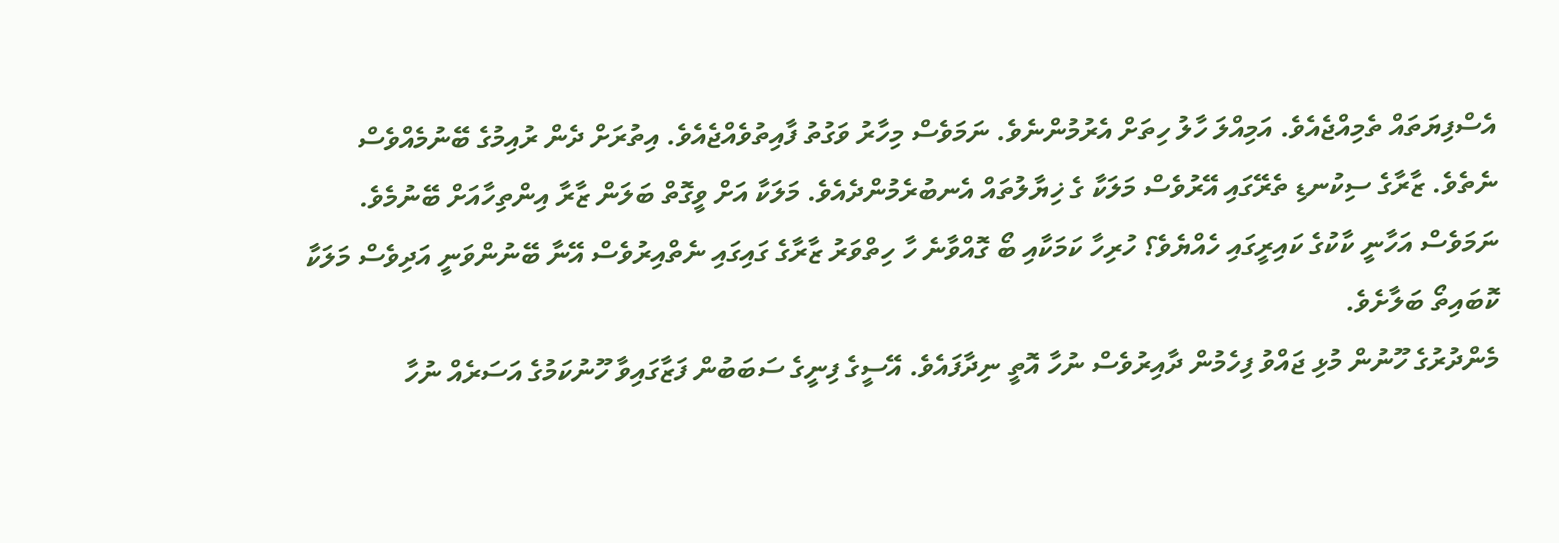އެސްފިޔަތައް ތެމިއްޖެއެވެ. އަމިއްލަ ހާލު ހިތަށް އެރުމުންނެވެ. ނަމަވެސް މިހާރު ވަގުތު ފާއިތުވެއްޖެއެވެ. އިތުރަށް ދެން ރުއިމުގެ ބޭނުމެއްވެސް ނެތެވެ. ޒާރާގެ ސިކުނޑި ތެރޭގައި އޭރުވެސް މަލަކާ ގެ ޚިޔާލުތައް އެނބުރެމުންދެއެވެ. މަލަކާ އަށް ވީގޮތް ބަލަން ޒާރާ އިންތިހާއަށް ބޭނުމެވެ. ނަމަވެސް އަހާނީ ކާކުގެ ކައިރީގައި ހެއްޔެވެ؟ ހުރިހާ ކަމަކާއި ބޯ ގޮއްވާނެ ހާ ހިތްވަރު ޒާރާގެ ގައިގައި ނެތްއިރުވެސް އޭނާ ބޭނުންވަނީ އަދިވެސް މަލަކާ ކޮބައިތޯ ބަލާށެވެ.
މެންދުރުގެ ހޫނުން މުޅި ޖައްވު ފިހެމުން ދާއިރުވެސް ނުހާ އޮތީ ނިދާފައެވެ. އޭސީގެ ފިނީގެ ސަބަބުން ފަޒާގައިވާ ހޫނުކަމުގެ އަސަރެއް ނުހާ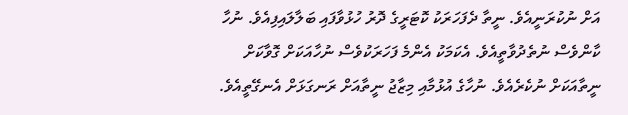އަށް ނުކުރަނީއެވެ. ނީތާ ދެފަހަރަކު ކޮޓަރީގެ ދޮރު ހުޅުވާފައި ބަލާލައިފިއެވެ. ނުހާ ކާންވެސް ނުތެދުވާތީއެވެ. އެކަމަކު އެންމެ ފަހަރަކުވެސް ނުހާއަކަށް ގޮވާކަށް ނީތާއަކަށް ނުކެރެއެވެ. ނުހާގެ އުޅުމާއި މިޒާޖު ނީތާއަށް ރަނގަޅަށް އެނގޭތީއެވެ.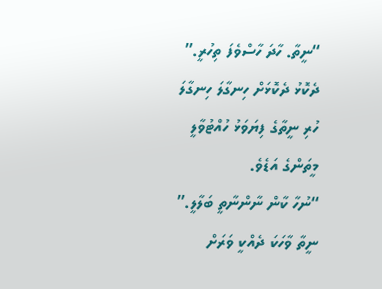“ނީތާ. ހާދަ ހާސްވެފަ ތިހުރީ.” ދެކޮޅު ދެކޮޅަށް ހިނގާލަ ހިނގާލަ ހުރި ނީތާގެ ފިޔަވަޅު ހުއްޓުވާލީ މީތަންގެ އަޑެވެ.
“ނުހާ ކާން ނާންނާތީ ބަލާލީ.” ނީތާ ވާހަކަ ދެއްކީ ވަރަށް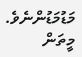މަޑުމަޑުންނެވެ. މީތަން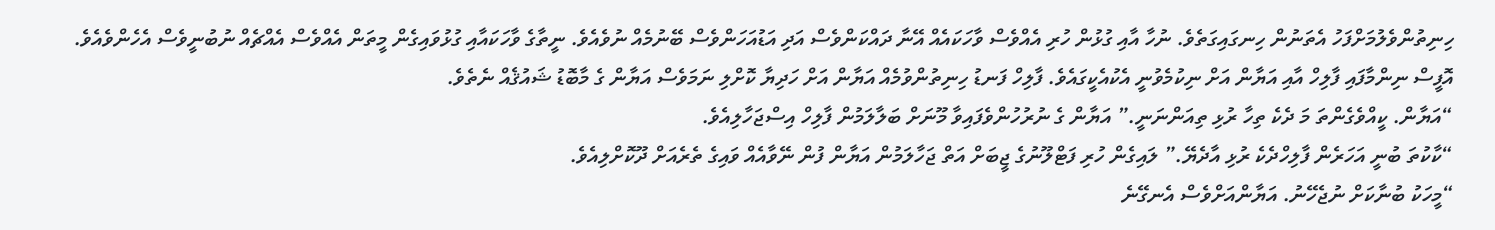ހިނިތުންވެލުމަށްފަހު އެތަނުން ހިނގައިގަތެވެ. ނުހާ އާއި ގުޅުން ހުރި އެއްވެސް ވާހަކައެއް އޭނާ ދައްކަންވެސް އަދި އަޑުއަހަންވެސް ބޭނުމެއް ނުވެއެވެ. ނީތާގެ ވާހަކައާއި ގުޅުވައިގެން މީތަން އެއްވެސް އެއްޗެއް ނުބުނީވެސް އެހެންވެއެވެ.
އޮފީސް ނިންމާފައި ފާލިހް އާއި އަޔާން އަށް ނިކުމެވުނީ އެކުއެކީގައެވެ. ފާލިހް ފަނޑު ހިނިތުންވުމެއް އަޔާން އަށް ހަދިޔާ ކޮށްލި ނަމަވެސް އަޔާން ގެ މާބޮޑު ޝައުޤެއް ނެތެވެ.
“އަޔާން. ކީއްވެގެންތަ މަ ދެކެ ތިހާ ރުޅި ތިއަންނަނީ.” އަޔާން ގެ ނުރުހުންވެފައިވާ މޫނަށް ބަލާލަމުން ފާލިހް އިސްޖަހާލިއެވެ.
“ކާކުތަ ބުނީ އަހަރެން ފާލިހްދެކެ ރުޅި އާދެޔޭ.” ލައިގެން ހުރި ފަޓްލޫނުގެ ޖީބަށް އަތް ޖަހާލަމުން އަޔާން ފުން ނޭވާއެއް ވައިގެ ތެރެއަށް ދޫކޮށްލިއެވެ.
“މީހަކު ބުނާކަށް ނުޖެހޭނު. އަޔާންއަށްވެސް އެނގޭނެ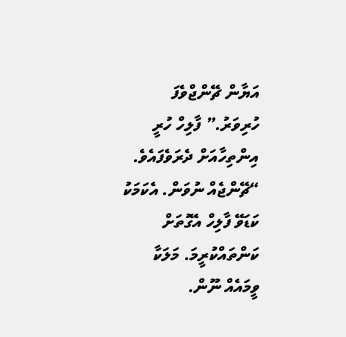އަޔާން ޗޭންޖްވެފަ ހުރިވަރު.” ފާލިހް ހުރީ އިންތިހާއަށް ދެރަވެފައެވެ.
“ޗޭންޖެއް ނުވަން. އެކަމަކު ކަޑަވޭ ފާލިހް އެގޮތަށް ކަންތައްކުރީމަ. މަލަކާ ވީމައެއް ނޫން.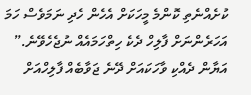ކުށެއްނެތި ކޮންމެ މީހަކަށް އެހެން ހެދި ނަމަވެސް ހަމަ އަހަރެންނަށް ފާލިހް ދެކެ ހިތްހަމައެއް ނުޖެހެވޭނެ.” އަޔާން ދެއްކި ވާހަކައަށް ދޭނެ ޖަވާބެއް ފާލިހްއަށް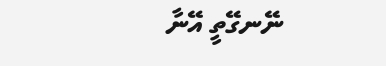ނޭނގޭތީ އޭނާ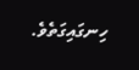ހިނގައިގަތެވެ.